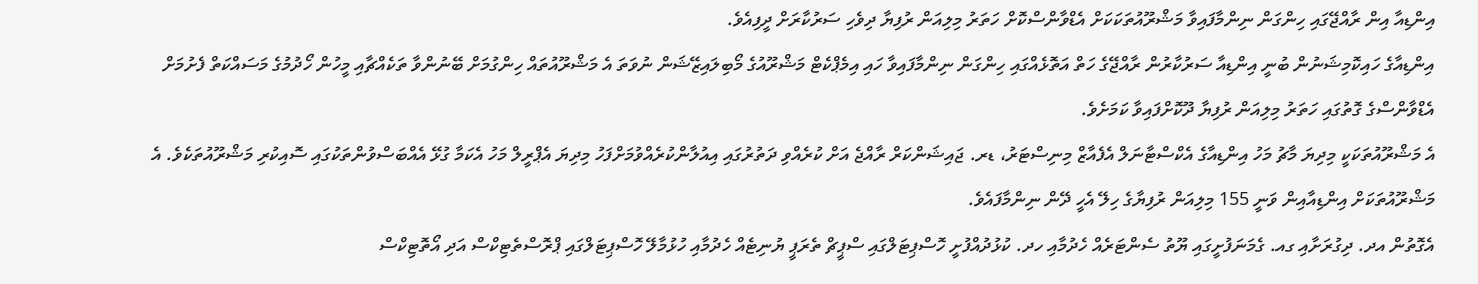އިންޑިއާ އިން ރާއްޖޭގައި ހިންގަން ނިންމާފައިވާ މަޝްރޫއުތަކަކަށް އެޑްވާންސްކޮށް ހަތަރު މިލިއަން ރުފިޔާ ދިވެހި ސަރުކާރަށް ދީފިއެވެ.
އިންޑިއާގެ ހައިކޮމިޝަނުން ބުނީ އިންޑިއާ ސަރުކާރުން ރާއްޖޭގެ ހަތް އަތޮޅެއްގައި ހިންގަން ނިންމާފައިވާ ހައި އިމެޕްކެޓް މަޝްރޫއުގެ މޯބިލައިޒޭޝަން ނުވަތަ އެ މަޝްރޫއުތައް ހިންގުމަށް ބޭނުންވާ ތަކެއްޗާއި މީހުން ހޯދުމުގެ މަސައްކަތް ފެށުމަށް އެޑްވާންސްގެ ގޮތުގައި ހަތަރު މިލިއަން ރުފިޔާ ދޫކޮށްފައިވާ ކަމަށެވެ.
އެ މަޝްރޫއުތަކަކީ މިދިޔަ މާޗު މަހު އިންޑިއާގެ އެކްސްޓާނަލް އެފެއާޒް މިނިސްޓަރު، ޑރ. ޖައިޝަންކަރް ރާއްޖެ އަށް ކުރެއްވި ދަތުރުގައި އިއުލާންކުރެއްވުމަށްފަހު މިދިޔަ އެޕްރީލް މަހު އެކަމާ ގުޅޭ އެއްބަސްވުންތަކުގައި ސޮއިކުރި މަޝްރޫއުތަކެވެ. އެ މަޝްރޫއުތަކަށް އިންޑިއާއިން ވަނީ 155 މިލިއަން ރުފިޔާގެ ހިލޭ އެހީ ދޭން ނިންމާފައެވެ.
އެގޮތުން އދ. ދިގުރަށާއި ގއ. ގެމަނަފުށީގައި ޔޫތު ސެންޓަރެއް ހެދުމާއި ހދ. ކުޅުދުއްފުށީ ހޮސްޕިޓަލްގައި ސްޕީޗް ތެރަޕީ ޔުނިޓެއް ހެދުމާއި ހުޅުމާލޭ ހޮސްޕިޓަލްގައި ޕްރޮސްތެޓިކްސް އަދި އޯތޮޓިކްސް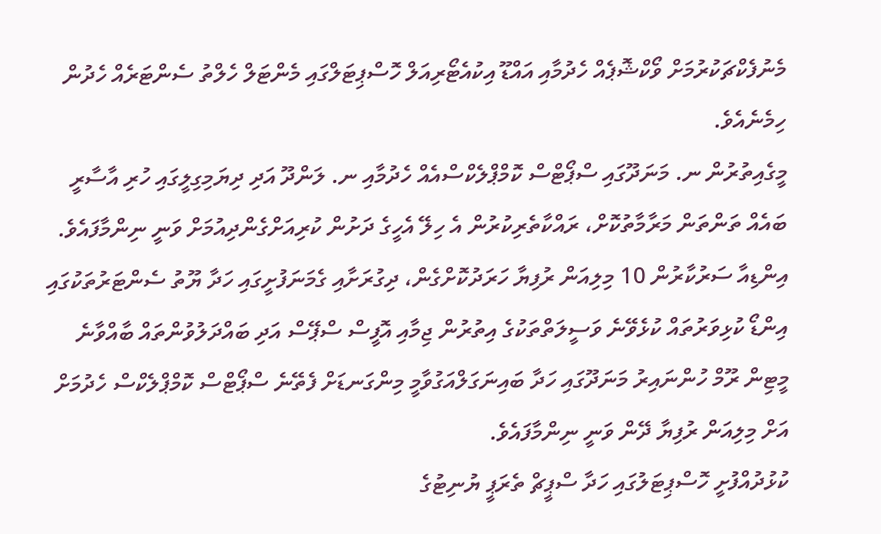މެނުފެކްޗަކުރުމަށް ވޯކްޝޮޕެއް ހެދުމާއި އައްޑޫ އިކުއެޓޯރިއަލް ހޮސްޕިޓަލްގައި މެންޓަލް ހެލްތު ސެންޓަރެއް ހެދުން ހިމެނެއެވެ.
މީގެއިތުރުން ނ. މަނަދޫގައި ސްޕޯޓްސް ކޮމްޕްލެކްސްއެއް ހެދުމާއި ނ. ލަންދޫ އަދި ދިޔަމިގިލީގައި ހުރި އާސާރީ ބައެއް ތަންތަން މަރާމާތުކޮށް، ރައްކާތެރިކުރުން އެ ހިލޭ އެހީގެ ދަށުން ކުރިއަށްގެންދިއުމަށް ވަނީ ނިންމާފައެވެ.
އިންޑިއާ ސަރުކާރުން 10 މިލިއަން ރުފިޔާ ހަރަދުކޮށްގެން، ދިގުރަށާއި ގެމަނަފުށީގައި ހަދާ ޔޫތު ސެންޓަރުތަކުގައި އިންޑޯ ކުޅިވަރުތައް ކުޅެވޭނެ ވަސީލަތްތަކުގެ އިތުރުން ޖިމާއި އޮފީސް ސްޕޭސް އަދި ބައްދަލުވުންތައް ބާއްވާނެ މީޓިން ރޫމް ހުންނައިރު މަނަދޫގައި ހަދާ ބައިނަގަލްއަގުވާމީ މިންގަނޑަށް ފެތޭނެ ސްޕޯޓްސް ކޮމްޕްލެކްސް ހެދުމަށް އަށް މިލިއަން ރުފިޔާ ދޭން ވަނީ ނިންމާފައެވެ.
ކުޅުދުއްފުށީ ހޮސްޕިޓަލުގައި ހަދާ ސްޕީޗް ތެރަޕީ ޔުނިޓުގެ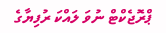ޕްރޮޖެކްޓް ނުވަ ލައްކަ ރުފިޔާގެ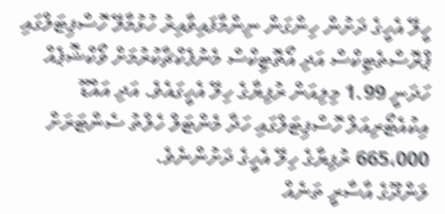ހީލޭ އެހީގެ ދަށުން ހިންގަން ނިންމާފައިވާއިރު ހުޅުމާލޭ ހޮސްޕިޓަލްގައި ޕްރޮސްތެޓިކްސް އަދި އޯތޮޓިކްސް މެނުފެކްޗާކުރުމަށް ވޯކްޝޮޕެއް ހަދަނީ 1.99 މިލިއަން ރުފިޔާގެ ހިލޭ އެހީގައެވެ. އަދި އައްޑޫ އިކުއެޓޯރިއަލް ހޮސްޕިޓަލްގައި ހަދާ މެންޓަލް ހެލްތު ސެންޓަރަށް 665،000 ރުފިޔާގެ ހިލޭ އެހީގެ ދަށުންނެވެ.
ލަންދޫގެ އާސާރީ ތަނެއް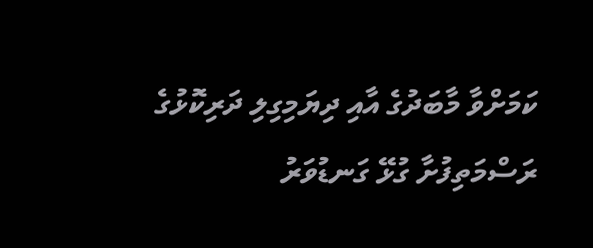ކަމަށްވާ މާބަދުގެ އާއި ދިޔަމިގިލި ދަރިކޮޅުގެ ރަސްމަތިފުށާ ގުޅޭ ގަނޑުވަރު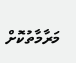މަރާމާތުކޮށް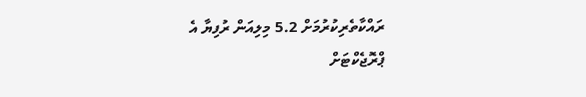ރައްކާތެރިކުރުމަށް 5.2 މިލިއަން ރުފިޔާ އެ ޕްރޮޖެކްޓަށް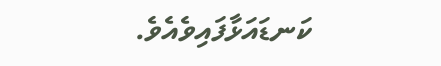ކަނޑައަޅާފައިވެއެވެ.